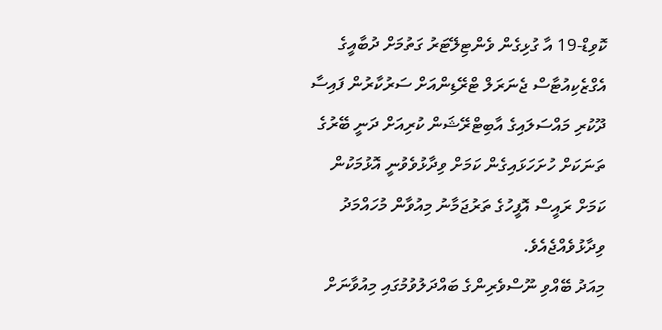ކޮވިޑް-19 އާ ގުޅިގެން ވެންޓިލޭޓަރު ގަތުމަށް ދުބާއީގެ އެގްޒެކިއުޓާސް ޖެނަރަލް ޓްރޭޑިންއަށް ސަރުކާރުން ފައިސާ ދޫކުރި މައްސަލައިގެ އާބިޓްރޭޝަން ކުރިއަށް ދަނީ ބޭރުގެ ތަނަކަށް ހުށަހަޅައިގެން ކަމަށް ވިދާޅުވެވުނީ އޮޅުމަކުން ކަމަށް ރައީސް އޮފީހުގެ ތަރުޖަމާނު މިއުވާން މުހައްމަދު ވިދާޅުވެއްޖެއެވެ.
މިއަދު ބޭއްވި ނޫސްވެރިންގެ ބައްދަލުވުމުގައި މިއުވާނަށް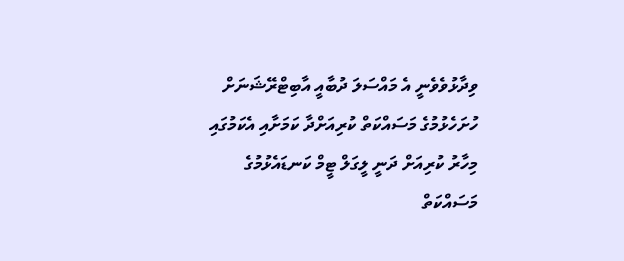ވިދާޅުވެވެނީ އެ މައްސަލަ ދުބާއީ އާބިޓްރޭޝަނަށް ހުށަހެޅުމުގެ މަސައްކަތް ކުރިއަށްދާ ކަމަށާއި އެކަމުގައި މިހާރު ކުރިއަށް ދަނީ ލީގަލް ޓީމް ކަނޑައެޅުމުގެ މަސައްކަތް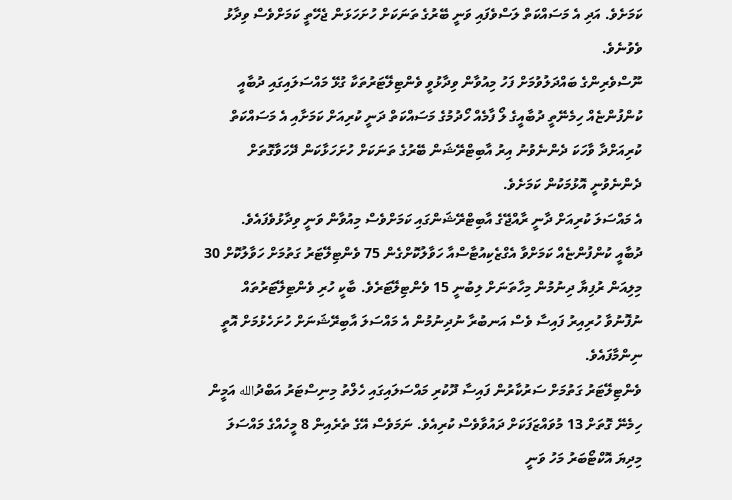ކަމަށެވެ. އަދި އެ މަސައްކަތް ލަސްވެފައި ވަނީ ބޭރުގެ ތަނަކަށް ހުށަހަޅަން ޖެހޭތީ ކަމަށްވެސް ވިދާޅު ވެވުނެވެ.
ނޫސްވެރިންގެ ބައްދަލުވުމަށް ފަހު މިއުވާން ވިދާޅުވީ ވެންޓިލޭޓަރުތަކާ ގުޅޭ މައްސަލައިގައި ދުބާއީ ކުންފުންޏެއް ހިމެނޭތީ ދުބާއީގެ ލޯ ފާމެއް ހޯދުމުގެ މަސައްކަތް ދަނީ ކުރިއަށް ކަމަށާއި އެ މަސައްކަތް ކުރިއަށްދާ ވާހަކަ ދެންނެވުނު އިރު އާބިޓްރޭޝަން ބޭރުގެ ތަނަކަށް ހުށަހަޅާކަން ދޭހަވާގޮތަށް ދެންނެވުނީ އޮޅުމަކުން ކަމަށެވެ.
އެ މައްސަލަ ކުރިއަށް ދާނީ ރާއްޖޭގެ އާބިޓްރޭޝަންގައި ކަމަށްވެސް މިއުވާން ވަނީ ވިދާޅުވެފައެވެ.
ދުބާއީ ކުންފުންޏެއް ކަމަށްވާ އެގްޒެކިއުޓާސްއާ ހަވާލުކޮށްގެން 75 ވެންޓިލޭޓަރު ގަތުމަށް ހަވާލުކޮށް 30 މިލިއަން ރުފިޔާ ދިނުމުން މިހާތަނަށް ލިބުނީ 15 ވެންޓިލޭޓަރެވެ. ބާކީ ހުރި ވެންޓިލޭޓަރުތައް ނުފޮނުވާ ހުރިއިރު ފައިސާ ވެސް އަނބުރާ ނުދިނުމުން އެ މައްސަލަ އާބިރޭޝަނަށް ހުށަހެޅުމަށް އޮތީ ނިންމާފައެވެ.
ވެންޓިލޭޓަރު ގަތުމަށް ސަރުކާރުން ފައިސާ ދޫކުރި މައްސަލައިގައި ހެލްތު މިނިސްޓަރު އަބްދުالله އަމީން ހިމެނޭ ގޮތަށް 13 މުވައްޒަފަކަށް ދައުވާވެސް ކުރިއެވެ. ނަމަވެސް އޭގެ ތެރެއިން 8 މީހެއްގެ މައްސަލަ މިދިޔަ އޮކްޓޯބަރު މަހު ވަނީ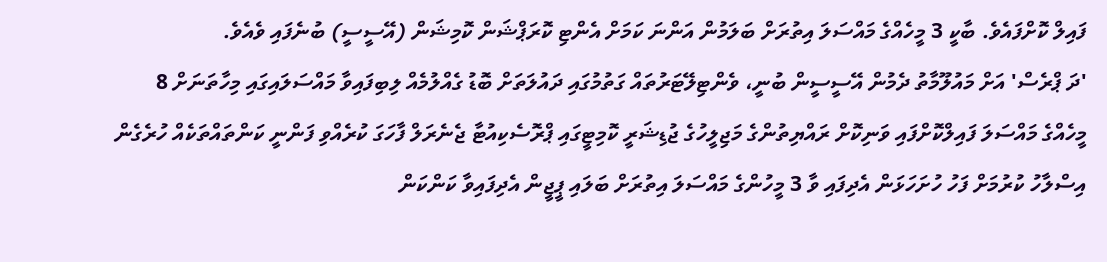ފައިލް ކޮށްފައެވެ. ބާކީ 3 މީހެއްގެ މައްސަލަ އިތުރަށް ބަލަމުން އަންނަ ކަމަށް އެންޓި ކޮރަޕްޝަން ކޮމިޝަން (އޭސީސީ) ބުނެފައި ވެއެވެ.
'ދަ ޕްރެސް' އަށް މައުލޫމާތު ދެމުން އޭސީސީން ބުނީ، ވެންޓިލޭޓަރުތައް ގަތުމުގައި ދައުލަތަށް ބޮޑު ގެއްލުމެއް ލިބިފައިވާ މައްސަލައިގައި މިހާތަނަށް 8 މީހެއްގެ މައްސަލަ ފައިލްކޮށްފައި ވަނިކޮށް ރައްޔިތުންގެ މަޖިލީހުގެ ޖުޑިޝަރީ ކޮމިޓީގައި ޕްރޮސެކިއުޓާ ޖެނެރަލް ފާހަގަ ކުރެއްވި ފަންނީ ކަންތައްތަކެއް ހުރެގެން އިސްލާހު ކުރުމަށް ފަހު ހުށަހަޅަން އެދިފައި ވާ 3 މީހުންގެ މައްސަލަ އިތުރަށް ބަލައި ޕީޖީން އެދިފައިވާ ކަންކަން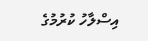އިސްލާހު ކުރުމުގެ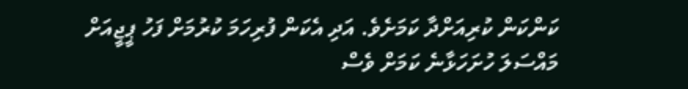ކަންކަން ކުރިއަށްދާ ކަމަށެވެ. އަދި އެކަން ފުރިހަމަ ކުރުމަށް ފަހު ޕީޖީއަށް މައްސަލަ ހުށަހަޅާނެ ކަމަށް ވެސް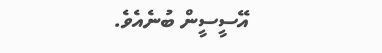އޭސީސީން ބުނެއެވެ.